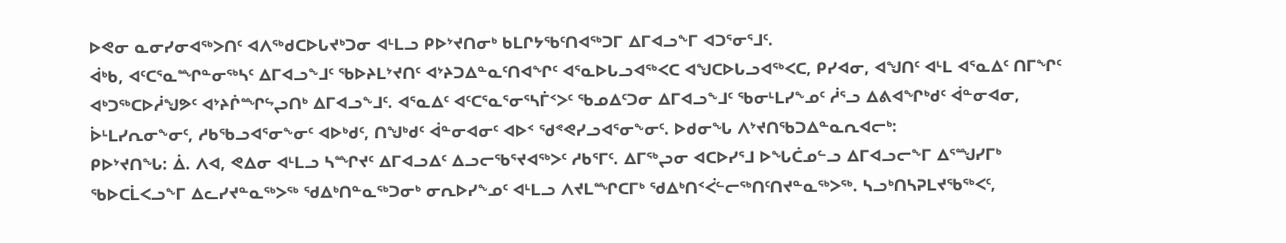ᐅᕙᓂ ᓇᓂᓯᓂᐊᖅᐳᑎᑦ ᐊᐱᖅᑯᑕᐅᒐᔪᒃᑐᓂ ᐊᒻᒪᓗ ᑭᐅᔾᔪᑎᓂᒃ ᑲᒪᒋᔭᖃᑦᑎᐊᖅᑐᒥ ᐃᒥᐊᓗᖕᒥ ᐊᑐᕐᓂᕐᒧᑦ.
ᐋᒃᑲ, ᐊᑦᑕᕐᓇᙱᓐᓂᖅᓴᑦ ᐃᒥᐊᓗᖕᒧᑦ ᖃᐅᔨᒪᔾᔪᑎᑦ ᐊᔾᔨᑐᐃᓐᓇᑦᑎᐊᖏᑦ ᐊᕐᓇᐅᒐᓗᐊᖅᐸᑕ ᐊᖑᑕᐅᒐᓗᐊᖅᐸᑕ, ᑭᓯᐊᓂ, ᐊᖑᑎᑦ ᐊᒻᒪ ᐊᕐᓇᐃᑦ ᑎᒥᖏᑦ ᐊᒃᑐᖅᑕᐅᓲᖑᕗᑦ ᐊᔾᔨᒌᙱᖦᖢᑎᒃ ᐃᒥᐊᓗᖕᒧᑦ. ᐊᕐᓇᐃᑦ ᐊᑦᑕᕐᓇᕐᓂᕐᓴᒦᑉᐳᑦ ᖃᓄᐃᑦᑐᓂ ᐃᒥᐊᓗᖕᒧᑦ ᖃᓂᒻᒪᓯᖕᓄᑦ ᓲᕐᓗ ᐃᕕᐊᖏᒃᑯᑦ ᐋᓐᓂᐊᓂ, ᐆᒻᒪᓯᕆᓂᖕᓂᑦ, ᓱᑲᖃᓗᐊᕐᓂᖕᓂᑦ ᐊᐅᒃᑯᑦ, ᑎᖑᒃᑯᑦ ᐋᓐᓂᐊᓂᑦ ᐊᐅᑉ ᖁᕝᕙᓯᓗᐊᕐᓂᖕᓂᑦ. ᐅᑯᓂᖓ ᐱᔾᔪᑎᖃᑐᐃᓐᓇᕆᐊᓕᒃ:
ᑭᐅᔾᔪᑎᖓ: ᐄ. ᐱᐊ, ᕙᐃᓂ ᐊᒻᒪᓗ ᓴᙱᔪᑦ ᐃᒥᐊᓗᐃᑦ ᐃᓗᓕᖃᕐᔪᐊᖅᐳᑦ ᓱᑲᕐᒥᑦ. ᐃᒥᖅᖢᓂ ᐊᑕᐅᓯᕐᒧ ᐅᖓᑖᓄᓪᓗ ᐃᒥᐊᓗᓕᖕᒥ ᐃᕐᙳᓯᒥᒃ ᖃᐅᑕᒫᐸᓗᖕᒥ ᐃᓚᓯᔪᓐᓇᖅᐳᖅ ᖁᐃᒃᑎᓐᓇᖅᑐᓂᒃ ᓂᕆᐅᓯᖕᓄᑦ ᐊᒻᒪᓗ ᐱᔪᒪᙱᑕᒥᒃ ᖁᐃᒃᑎᑉᐹᓪᓕᖅᑎᑦᑎᔪᓐᓇᖅᐳᖅ. ᓴᓗᒃᑎᓴᕈᒪᔪᖃᖅᐸᑦ,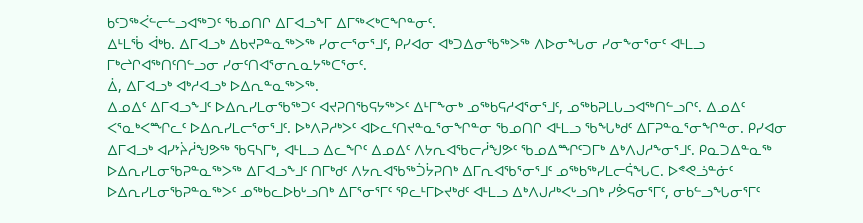ᑲᑦᑐᖅᐹᓪᓕᓪᓗᐊᖅᑐᑦ ᖃᓄᑎᒋ ᐃᒥᐊᓗᖕᒥ ᐃᒥᖅᐸᒃᑕᖏᓐᓂᑦ.
ᐃᒻᒪᖄ ᐋᒃᑲ. ᐃᒥᐊᓗᒃ ᐃᑲᔪᕈᓐᓇᖅᐳᖅ ᓯᓂᓕᕐᓂᕐᒧᑦ, ᑭᓯᐊᓂ ᐊᒃᑐᐃᓂᖃᖅᐳᖅ ᐱᐅᓂᖓᓂ ᓯᓂᖕᓂᕐᓂᑦ ᐊᒻᒪᓗ ᒥᒃᖠᒋᐊᖅᑎᑦᑎᓪᓗᓂ ᓯᓂᑦᑎᐊᕐᓂᕆᓇᔭᖅᑕᕐᓂᑦ.
ᐄ, ᐃᒥᐊᓗᒃ ᐊᒃᓱᐊᓗᒃ ᐅᐃᕆᓐᓇᖅᐳᖅ.
ᐃᓄᐃᑦ ᐃᒥᐊᓗᖕᒧᑦ ᐅᐃᕆᓯᒪᓂᖃᖅᑐᑦ ᐊᔪᕈᑎᖃᕋᔭᖅᐳᑦ ᐃᒻᒥᖕᓂᒃ ᓄᖅᑲᕋᓱᐊᕐᓂᕐᒧᑦ, ᓄᖅᑲᕈᒪᒐᓗᐊᖅᑎᓪᓗᒋᑦ. ᐃᓄᐃᑦ ᐸᕐᓇᒃᐸᙱᓚᑦ ᐅᐃᕆᓯᒪᓕᕐᓂᕐᒧᑦ. ᐅᒃᐱᕈᓱᒃᐳᑦ ᐊᐅᓚᑦᑎᔪᓐᓇᕐᓂᖏᓐᓂ ᖃᓄᑎᒋ ᐊᒻᒪᓗ ᖃᖓᒃᑯᑦ ᐃᒥᕈᓐᓇᕐᓂᖏᓐᓂ. ᑭᓯᐊᓂ ᐃᒥᐊᓗᒃ ᐊᓯᔾᔩᓲᖑᕗᖅ ᖃᕋᓴᒥᒃ, ᐊᒻᒪᓗ ᐃᓚᖏᑦ ᐃᓄᐃᑦ ᐱᔭᕆᐊᖃᓕᓲᖑᕗᑦ ᖃᓄᐃᙱᑦᑐᒥᒃ ᐃᒃᐱᒍᓱᖕᓂᕐᒧᑦ. ᑭᓇᑐᐃᓐᓇᖅ ᐅᐃᕆᓯᒪᓂᖃᕈᓐᓇᖅᐳᖅ ᐃᒥᐊᓗᖕᒧᑦ ᑎᒥᒃᑯᑦ ᐱᔭᕆᐊᖃᖅᑑᔮᕈᑎᒃ ᐃᒥᕆᐊᖃᕐᓂᕐᒧᑦ ᓄᖅᑲᖅᓯᒪᓕᕌᖓᑕ. ᐅᕝᕙᓘᓐᓃᑦ ᐅᐃᕆᓯᒪᓂᖃᕈᓐᓇᖅᐳᑦ ᓄᖅᑲᓚᐅᑲᒡᓗᑎᒃ ᐃᒥᕐᓂᕐᒥᑦ ᕿᓚᒻᒥᐅᔪᒃᑯᑦ ᐊᒻᒪᓗ ᐃᒃᐱᒍᓱᒃᐸᒡᓗᑎᒃ ᓯᕘᕋᓂᕐᒥᑦ, ᓂᑲᓪᓗᖓᓂᕐᒥᑦ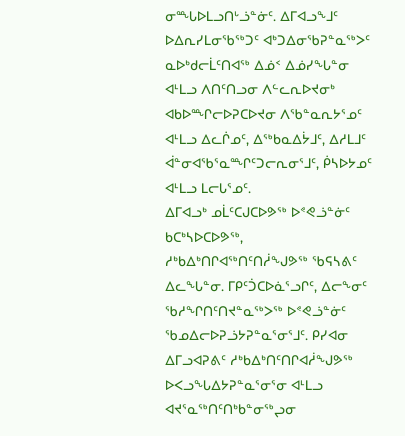ᓂᙵᐅᒪᓗᑎᒡᓘᓐᓃᑦ. ᐃᒥᐊᓗᖕᒧᑦ ᐅᐃᕆᓯᒪᓂᖃᖅᑐᑦ ᐊᒃᑐᐃᓂᖃᕈᓐᓇᖅᐳᑦ ᓇᐅᒃᑯᓕᒫᑦᑎᐊᖅ ᐃᓅᑉ ᐃᓅᓯᖓᓐᓂ ᐊᒻᒪᓗ ᐱᑎᑦᑎᓗᓂ ᐱᓪᓚᕆᐅᔪᓂᒃ ᐊᑲᐅᙱᓕᐅᕈᑕᐅᔪᓂ ᐱᖃᓐᓇᕆᔭᕐᓄᑦ ᐊᒻᒪᓗ ᐃᓚᒌᓄᑦ, ᐃᖅᑲᓇᐃᔮᒧᑦ, ᐃᓱᒪᒧᑦ ᐋᓐᓂᐊᖃᕐᓇᙱᑦᑐᓕᕆᓂᕐᒧᑦ, ᑮᓴᐅᔭᓄᑦ ᐊᒻᒪᓗ ᒪᓕᒐᕐᓄᑦ.
ᐃᒥᐊᓗᒃ ᓄᒫᑦᑕᒍᑕᐅᕗᖅ ᐅᕝᕙᓘᓐᓃᑦ ᑲᑕᒃᓴᐅᑕᐅᕗᖅ, ᓱᒃᑲᐃᒃᑎᒋᐊᖅᑎᑦᑎᓲᖑᕗᖅ ᖃᕋᓴᕕᑦ ᐃᓚᖓᓐᓂ. ᒥᑭᑦᑑᑕᐅᓈᕐᓗᒋᑦ, ᐃᓕᖕᓂᑦ ᖃᓱᖏᑎᑦᑎᔪᓐᓇᖅᐳᖅ ᐅᕝᕙᓘᓐᓃᑦ ᖃᓄᐃᓕᐅᕈᓘᔭᕈᓐᓇᕐᓂᕐᒧᑦ. ᑭᓯᐊᓂ ᐃᒥᓗᐊᕈᕕᑦ ᓱᒃᑲᐃᒃᑎᑦᑎᒋᐊᓲᖑᕗᖅ ᐅᐸᓗᖓᐃᔭᕈᓐᓇᕐᓂᕐᓂ ᐊᒻᒪᓗ ᐊᔪᕐᓇᖅᑎᑦᑎᒃᑲᓐᓂᖅᖢᓂ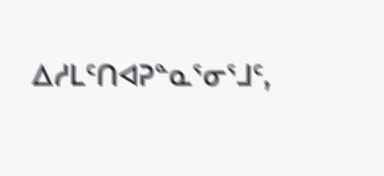ᐃᓱᒪᑦᑎᐊᕈᓐᓇᕐᓂᕐᒧᑦ,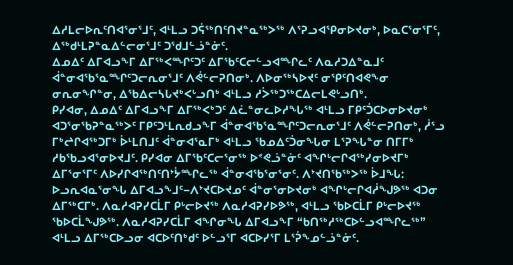ᐃᓱᒪᓕᐅᕆᑦᑎᐊᕐᓂᕐᒧᑦ, ᐊᒻᒪᓗ ᑐᕌᖅᑎᑦᑎᔪᓐᓇᖅᐳᖅ ᐱᕐᕈᓗᐊᕿᓂᐅᔪᓂᒃ, ᐅᓇᑕᕐᓂᕐᒥᑦ, ᐃᖅᑯᒻᒪᕈᓐᓇᐃᓪᓕᓂᕐᒧᑦ ᑐᖁᒧᓪᓘᓐᓃᑦ.
ᐃᓄᐃᑦ ᐃᒥᐊᓗᖕᒥ ᐃᒥᖅᐸᙱᑦᑐᑦ ᐃᒥᖃᑦᑕᓕᓪᓗᐊᙱᓚᑦ ᐱᓇᓱᑐᐃᓐᓇᒧᑦ ᐋᓐᓂᐊᖃᕐᓇᙱᑦᑐᓕᕆᓂᕐᒧᑦ ᐱᕚᓪᓕᕈᑎᓂᒃ. ᐱᐅᓂᖅᓴᐅᔪᑦ ᓂᕿᑦᑎᐊᕙᖕᓂ ᓂᕆᓂᖏᓐᓂ, ᐃᖃᐃᓕᓴᒐᔪᒃᐸᒡᓗᑎᒃ ᐊᒻᒪᓗ ᓱᐴᖅᑐᖅᑕᐃᓕᒪᕙᒡᓗᑎᒃ.
ᑭᓯᐊᓂ, ᐃᓄᐃᑦ ᐃᒥᐊᓗᖕᒥ ᐃᒥᖅᐸᒃᑐᑦ ᐃᓛᓐᓂᓚᐅᓱᖓᖅ ᐊᒻᒪᓗ ᒥᑭᑦᑑᑕᐅᓂᐅᔪᓂᒃ ᐊᑐᕐᓂᖃᕈᓐᓇᖅᐳᑦ ᒥᑭᑦᑐᒻᒪᕆᑯᓗᖕᒥ ᐋᓐᓂᐊᖃᕐᓇᙱᑦᑐᓕᕆᓂᕐᒧᑦ ᐱᕚᓪᓕᕈᑎᓂᒃ, ᓲᕐᓗ ᒥᒃᖠᒋᐊᖅᑐᒥᒃ ᐆᒻᒪᑎᒧᑦ ᐋᓐᓂᐊᕐᓇᒥᒃ ᐊᒻᒪᓗ ᖃᓄᐃᑦᑑᓂᖓᓂ ᒪᕐᕈᖓᓐᓂ ᑎᒥᒥᒃ ᓱᑲᖃᓗᐊᕐᓂᐅᔪᒧᑦ. ᑭᓯᐊᓂ ᐃᒥᖃᑦᑕᓕᕐᓂᖅ ᐅᕝᕙᓘᓐᓃᑦ ᐊᖏᒡᓕᒋᐊᖅᓯᓂᐅᔪᒥᒃ ᐃᒥᕐᓂᕐᒥᑦ ᐱᐅᓯᒋᐊᖅᑎᑦᑎᔾᔮᙱᓚᖅ ᐋᓐᓂᐊᖃᕐᓂᕐᓂᑦ. ᐱᔾᔪᑎᖃᖅᐳᖅ ᐆᒧᖓ:
ᐅᓗᕆᐊᓇᕐᓂᖓ ᐃᒥᐊᓗᖕᒧᑦ−ᐱᔾᔪᑕᐅᔪᓄᑦ ᐋᓐᓂᕐᓂᐅᔪᓂᒃ ᐊᖏᒡᓕᒋᐊᓲᖑᕗᖅ ᐊᑐᓂ ᐃᒥᖅᑕᒥᒃ. ᐱᓇᓱᐊᕈᓯᑕᒫᒥ ᑭᒡᓕᐅᔪᖅ ᐱᓇᓱᐊᕈᓯᐅᕗᖅ, ᐊᒻᒪᓗ ᖃᐅᑕᒫᒥ ᑭᒡᓕᐅᔪᖅ ᖃᐅᑕᒫᖑᕗᖅ. ᐱᓇᓱᐊᕈᓯᑕᒫᒥ ᐊᖏᓂᖓ ᐃᒥᐊᓗᖕᒥ “ᑲᑎᖅᓱᖅᑕᐅᓪᓗᐊᙱᓚᖅ” ᐊᒻᒪᓗ ᐃᒥᖅᑕᐅᓗᓂ ᐊᑕᐅᑦᑎᒃᑯᑦ ᐅᓪᓗᕐᒥ ᐊᑕᐅᓯᕐᒥ ᒪᕐᕉᖕᓄᓪᓘᓐᓃᑦ.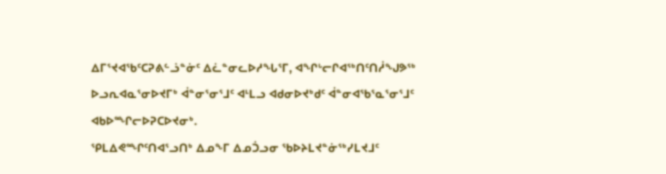ᐃᒥᕐᔪᐊᖃᑦᑕᕈᕕᓪᓘᓐᓃᑦ ᐃᓛᓐᓂᓚᐅᓱᖓᕐᒥ, ᐊᖏᒡᓕᒋᐊᖅᑎᑦᑎᓲᖑᕗᖅ ᐅᓗᕆᐊᓇᕐᓂᐅᔪᒥᒃ ᐋᓐᓂᕐᓂᕐᒧᑦ ᐊᒻᒪᓗ ᐊᑯᓂᐅᔪᒃᑯᑦ ᐋᓐᓂᐊᖃᕐᓇᕐᓂᕐᒧᑦ ᐊᑲᐅᙱᓕᐅᕈᑕᐅᔪᓂᒃ.
ᕿᒪᐃᕙᙱᑦᑎᐊᕐᓗᑎᒃ ᐃᓄᖕᒥ ᐃᓄᑑᓗᓂ ᖃᐅᔨᒪᔪᓐᓃᖅᓯᒪᔪᒧᑦ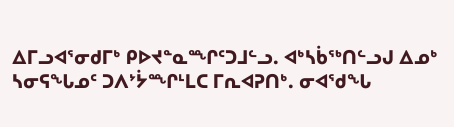ᐃᒥᓗᐊᕐᓂᑯᒥᒃ ᑭᐅᔪᓐᓇᙱᑦᑐᒧᓪᓗ. ᐊᒃᓴᑳᖅᑎᓪᓗᒍ ᐃᓄᒃ ᓴᓂᕋᖓᓄᑦ ᑐᐱᔾᔮᙱᒻᒪᑕ ᒥᕆᐊᕈᑎᒃ. ᓂᐊᖁᖓ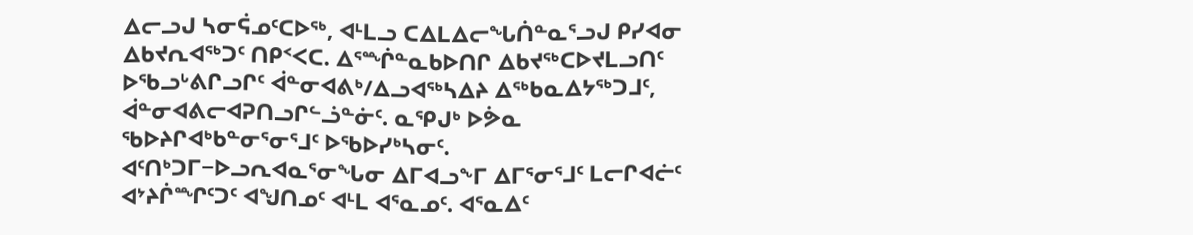ᐃᓕᓗᒍ ᓴᓂᕌᓄᑦᑕᐅᖅ, ᐊᒻᒪᓗ ᑕᐃᒪᐃᓕᖓᑏᓐᓇᕐᓗᒍ ᑭᓯᐊᓂ ᐃᑲᔪᕆᐊᖅᑐᑦ ᑎᑭᑉᐸᑕ. ᐃᕐᙲᓐᓇᑲᐅᑎᒋ ᐃᑲᔪᖅᑕᐅᔪᒪᓗᑎᑦ ᐅᖃᓗᒡᕕᒋᓗᒋᑦ ᐋᓐᓂᐊᕕᒃ/ᐃᓗᐊᖅᓴᐃᔨ ᐃᖅᑲᓇᐃᔭᖅᑐᒧᑦ, ᐋᓐᓂᐊᕕᓕᐊᕈᑎᓗᒋᓪᓘᓐᓃᑦ. ᓇᕿᒍᒃ ᐅᕘᓇ ᖃᐅᔨᒋᐊᒃᑲᓐᓂᕐᓂᕐᒧᑦ ᐅᖃᐅᓯᒃᓴᓂᑦ.
ᐊᑦᑎᒃᑐᒥ−ᐅᓗᕆᐊᓇᕐᓂᖓᓂ ᐃᒥᐊᓗᖕᒥ ᐃᒥᕐᓂᕐᒧᑦ ᒪᓕᒋᐊᓖᑦ ᐊᔾᔨᒌᙱᑦᑐᑦ ᐊᖑᑎᓄᑦ ᐊᒻᒪ ᐊᕐᓇᓄᑦ. ᐊᕐᓇᐃᑦ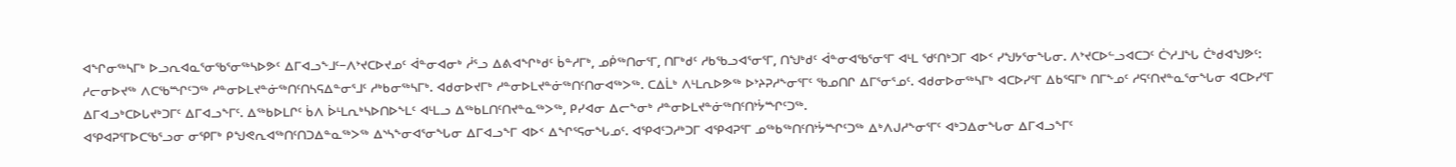ᐊᖏᓂᖅᓴᒥᒃ ᐅᓗᕆᐊᓇᕐᓂᖃᕐᓂᖅᓴᐅᕗᑦ ᐃᒥᐊᓗᖕᒧᑦ−ᐱᔾᔪᑕᐅᔪᓄᑦ ᐋᓐᓂᐊᓂᒃ ᓲᕐᓗ ᐃᕕᐊᖏᒃᑯᑦ ᑳᓐᓱᒥᒃ, ᓄᑮᖅᑎᓂᕐᒥ, ᑎᒥᒃᑯᑦ ᓱᑲᖃᓗᐊᕐᓂᕐᒥ, ᑎᖑᒃᑯᑦ ᐋᓐᓂᐊᖃᕐᓂᕐᒥ ᐊᒻᒪ ᖁᑦᑎᒃᑐᒥ ᐊᐅᑉ ᓯᖑᔭᕐᓂᖓᓂ. ᐱᔾᔪᑕᐅᓪᓗᐊᑕᑐᑦ ᑖᔅᓱᒧᖓ ᑖᒃᑯᐊᖑᕗᑦ:
ᓱᓕᓂᐅᔪᖅ ᐱᑕᖃᙱᑦᑐᖅ ᓱᓐᓂᐅᒪᔪᓐᓃᖅᑎᑦᑎᓴᕋᐃᓐᓂᕐᒧᑦ ᓱᒃᑲᓂᖅᓴᒥᒃ. ᐊᑯᓂᐅᔪᒥᒃ ᓱᓐᓂᐅᒪᔪᓐᓃᖅᑎᑦᑎᓂᐊᖅᐳᖅ. ᑕᐃᒫᒃ ᐱᒻᒪᕆᐅᕗᖅ ᐅᔾᔨᕈᓱᖕᓂᕐᒥᑦ ᖃᓄᑎᒋ ᐃᒥᕐᓂᕐᓄᑦ. ᐊᑯᓂᐅᓂᖅᓴᒥᒃ ᐊᑕᐅᓯᕐᒥ ᐃᑲᕐᕋᒥᒃ ᑎᒥᖕᓄᑦ ᓱᕋᑦᑎᔪᓐᓇᕐᓂᖓᓂ ᐊᑕᐅᓯᕐᒥ ᐃᒥᐊᓗᒃᑕᐅᒐᔪᒃᑐᒥᑦ ᐃᒥᐊᓗᖕᒥᑦ. ᐃᖅᑲᐅᒪᒋᑦ ᑳᐱ ᐆᒻᒪᕆᒃᓴᐅᑎᐅᖕᒪᑦ ᐊᒻᒪᓗ ᐃᖅᑲᒪᑎᑦᑎᔪᓐᓇᖅᐳᖅ, ᑭᓯᐊᓂ ᐃᓕᖕᓂᒃ ᓱᓐᓂᐅᒪᔪᓐᓃᖅᑎᑦᑎᔾᔮᙱᑦᑐᖅ.
ᐊᕿᐊᕈᕐᒥᐅᑕᖃᕐᓗᓂ ᓂᕿᒥᒃ ᑭᖑᕙᕆᐊᖅᑎᑦᑎᑐᐃᓐᓇᖅᐳᖅ ᐃᔅᓴᖕᓂᐊᕐᓂᖓᓂ ᐃᒥᐊᓗᖕᒥ ᐊᐅᑉ ᐃᖏᕐᕋᓂᖓᓄᑦ. ᐊᕿᐊᑦᑐᓱᒃᑐᒥ ᐊᕿᐊᕈᕐᒥ ᓄᖅᑲᖅᑎᑦᑎᔾᔮᙱᑦᑐᖅ ᐃᒃᐱᒍᓱᖕᓂᕐᒥᑦ ᐊᒃᑐᐃᓂᖓᓂ ᐃᒥᐊᓗᖕᒥᑦ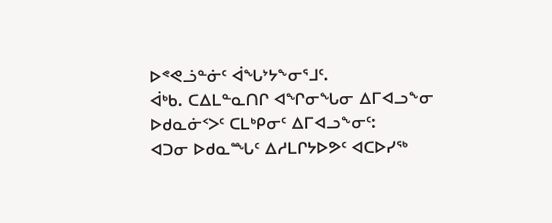ᐅᕝᕙᓘᓐᓃᑦ ᐋᖓᔾᔭᖕᓂᕐᒧᑦ.
ᐋᒃᑲ. ᑕᐃᒪᓐᓇᑎᒋ ᐊᖏᓂᖓᓂ ᐃᒥᐊᓗᖕᓂ ᐅᑯᓇᓃᑉᐳᑦ ᑕᒪᒃᑭᓂᑦ ᐃᒥᐊᓗᖕᓂᑦ:
ᐊᑐᓂ ᐅᑯᓇᙵᑦ ᐃᓱᒪᒋᔭᐅᕗᑦ ᐊᑕᐅᓯᖅ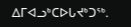ᐃᒥᐊᓗᒃᑕᐅᒐᔪᒃᑐᖅ.